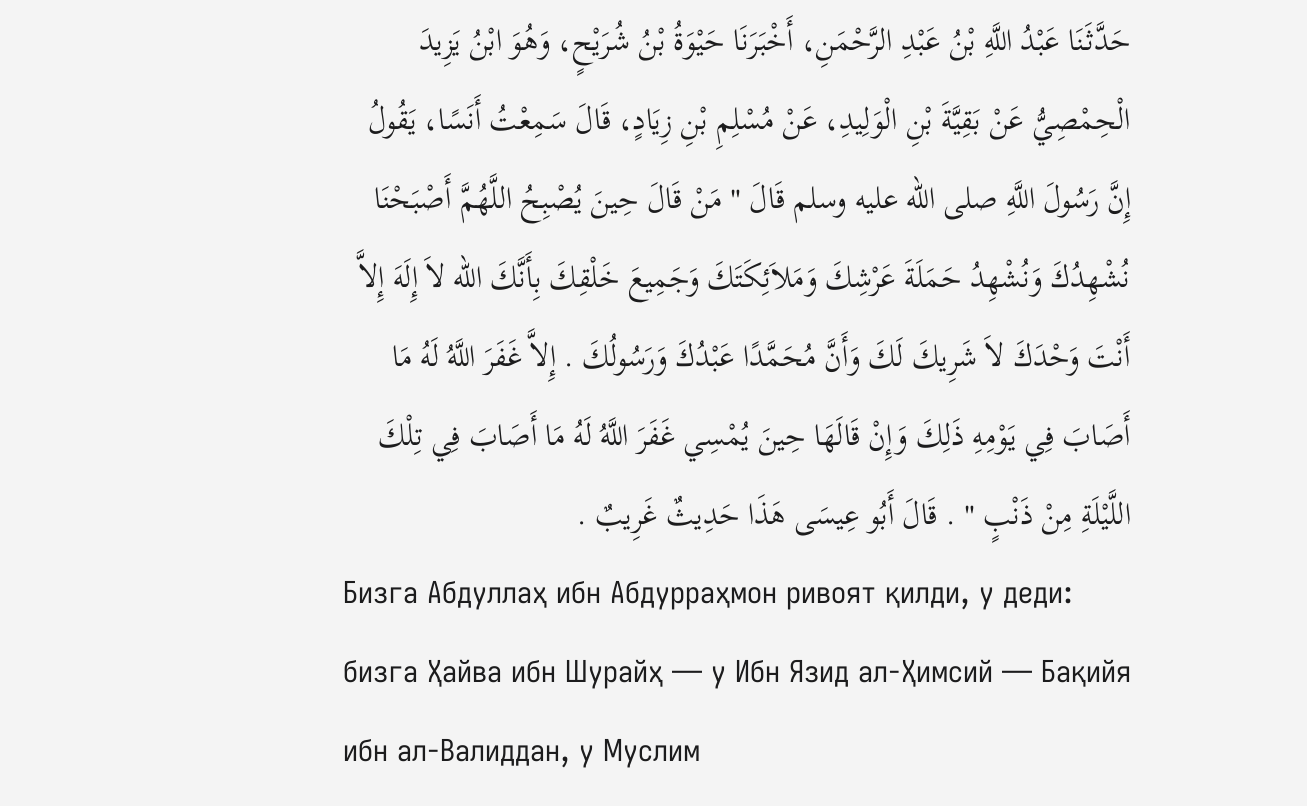حَدَّثَنَا عَبْدُ اللَّهِ بْنُ عَبْدِ الرَّحْمَنِ، أَخْبَرَنَا حَيْوَةُ بْنُ شُرَيْحٍ، وَهُوَ ابْنُ يَزِيدَ الْحِمْصِيُّ عَنْ بَقِيَّةَ بْنِ الْوَلِيدِ، عَنْ مُسْلِمِ بْنِ زِيَادٍ، قَالَ سَمِعْتُ أَنَسًا، يَقُولُ إِنَّ رَسُولَ اللَّهِ صلى الله عليه وسلم قَالَ " مَنْ قَالَ حِينَ يُصْبِحُ اللَّهُمَّ أَصْبَحْنَا نُشْهِدُكَ وَنُشْهِدُ حَمَلَةَ عَرْشِكَ وَمَلاَئِكَتَكَ وَجَمِيعَ خَلْقِكَ بِأَنَّكَ الله لاَ إِلَهَ إِلاَّ أَنْتَ وَحْدَكَ لاَ شَرِيكَ لَكَ وَأَنَّ مُحَمَّدًا عَبْدُكَ وَرَسُولُكَ . إِلاَّ غَفَرَ اللَّهُ لَهُ مَا أَصَابَ فِي يَوْمِهِ ذَلِكَ وَإِنْ قَالَهَا حِينَ يُمْسِي غَفَرَ اللَّهُ لَهُ مَا أَصَابَ فِي تِلْكَ اللَّيْلَةِ مِنْ ذَنْبٍ " . قَالَ أَبُو عِيسَى هَذَا حَدِيثٌ غَرِيبٌ .
Бизга Абдуллаҳ ибн Абдурраҳмон ривоят қилди, у деди: бизга Ҳайва ибн Шурайҳ — у Ибн Язид ал-Ҳимсий — Бақийя ибн ал-Валиддан, у Муслим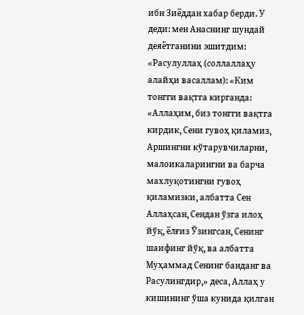ибн Зиёддан хабар берди. У деди: мен Анаснинг шундай деяётганини эшитдим: «Расулуллаҳ (соллаллаҳу алайҳи васаллам): «Ким тонгги вақтга кирганда: «Аллаҳим, биз тонгги вақтга кирдик, Сени гувоҳ қиламиз, Аршингни кўтарувчиларни, малоикаларингни ва барча махлуқотингни гувоҳ қиламизки, албатта Сен Аллаҳсан, Сендан ўзга илоҳ йўқ, ёлғиз Ўзингсан, Сенинг шаифинг йўқ, ва албатта Муҳаммад Сенинг банданг ва Расулингдир,» деса, Аллаҳ у кишининг ўша кунида қилган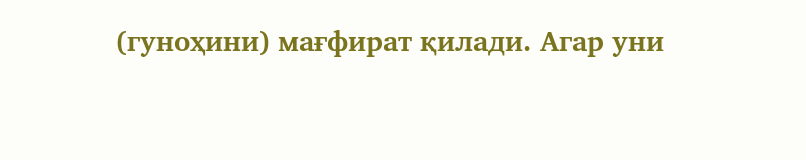(гуноҳини) мағфират қилади. Агар уни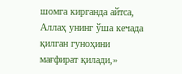шомга кирганда айтса, Аллаҳ унинг ўша кечада қилган гуноҳини мағфират қилади,»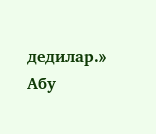дедилар.» Абу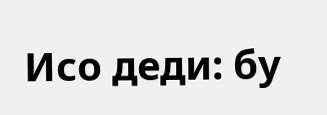Исо деди: бу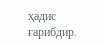ҳадис ғарибдир.